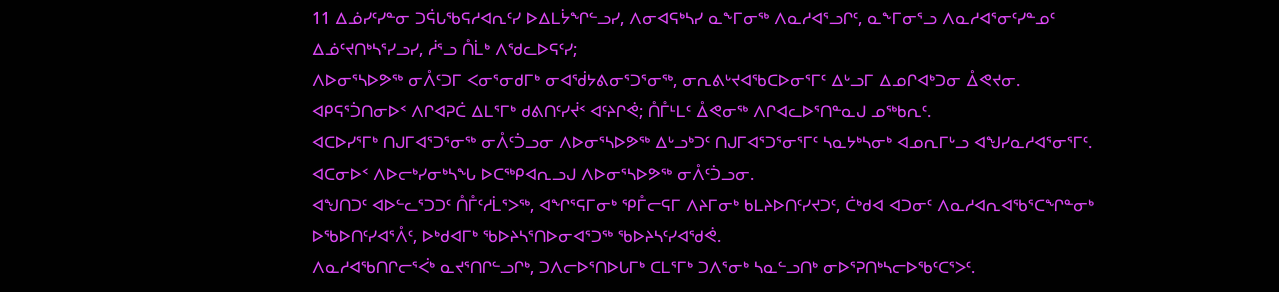11 ᐃᓅᓯᑦᓯᓐᓂ ᑐᕌᒐᖃᕋᓱᐊᕆᑦᓯ ᐅᐃᒪᔮᖏᓪᓗᓯ, ᐱᓂᐊᕋᒃᓴᓯ ᓇᖕᒥᓂᖅ ᐱᓇᓱᐊᕐᓗᒋᑦ, ᓇᖕᒥᓂᕐᓗ ᐱᓇᓱᐊᕐᓂᑦᓯᓐᓄᑦ ᐃᓅᑦᔪᑎᒃᓴᕐᓯᓗᓯ, ᓲᕐᓗ ᑍᒫᒃ ᐱᖁᓚᐅᕋᑦᓯ;
ᐱᐅᓂᕐᓴᐅᕗᖅ ᓂᐰᑦᑐᒥ ᐸᓂᕐᓂᑯᒥᒃ ᓂᐊᖂᔭᕕᓂᕐᑐᕐᓂᖅ, ᓂᕆᕕᒡᔪᐊᖃᑕᐅᓂᕐᒥᑦ ᐃᒡᓗᒥ ᐃᓄᒋᐊᒃᑐᓂ ᐂᕙᔪᓂ.
ᐊᑭᕋᕐᑑᑎᓂᐅᑉ ᐱᒋᐊᕈᑖ ᐃᒪᕐᒥᒃ ᑯᕕᑎᑦᓯᔫᑉ ᐊᑦᔨᒋᕚ; ᑍᒤᒻᒪᑦ ᐂᕙᓂᖅ ᐱᒋᐊᓚᐅᕐᑎᓐᓇᒍ ᓄᖅᑲᕆᑦ.
ᐊᑕᐅᓯᕐᒥᒃ ᑎᒍᒥᐊᕐᑐᕐᓂᖅ ᓂᐰᑦᑑᓗᓂ ᐱᐅᓂᕐᓴᐅᕗᖅ ᐃᒡᓗᒃᑐᑦ ᑎᒍᒥᐊᕐᑐᕐᓂᕐᒥᑦ ᓴᓇᔭᒃᓴᓂᒃ ᐊᓄᕆᒥᒡᓗ ᐊᖑᓯᓇᓱᐊᕐᓂᕐᒥᑦ.
ᐊᑕᓂᐅᑉ ᐱᐅᓕᒃᓯᓂᒃᓴᖓ ᐅᑕᖅᑭᐊᕆᓗᒍ ᐱᐅᓂᕐᓴᐅᕗᖅ ᓂᐰᑦᑑᓗᓂ.
ᐊᖑᑎᑐᑦ ᐊᐅᓪᓚᕐᑐᑐᑦ ᑍᒤᑦᓱᒫᕐᐳᖅ, ᐊᖏᕐᕋᒥᓂᒃ ᕿᒤᓕᕋᒥ ᐱᔨᒥᓂᒃ ᑲᒪᔨᐅᑎᑦᓯᔪᑐᑦ, ᑖᒃᑯᐊ ᐊᑐᓂᑦ ᐱᓇᓱᐊᕆᐊᖃᕐᑕᖏᓐᓂᒃ ᐅᖃᐅᑎᑦᓯᐊᕐᐰᑦ, ᐅᒃᑯᐊᒥᒃ ᖃᐅᔨᓴᕐᑎᐅᓂᐊᕐᑐᖅ ᖃᐅᔨᓴᑦᓯᐊᖁᕚ.
ᐱᓇᓱᐊᖃᑎᒋᓕᕐᐹᒃ ᓇᔪᕐᑎᒋᓪᓗᒋᒃ, ᑐᐱᓕᐅᕐᑎᐅᒐᒥᒃ ᑕᒪᕐᒥᒃ ᑐᐱᕐᓂᒃ ᓴᓇᓪᓗᑎᒃ ᓂᐅᕐᕈᑎᒃᓴᓕᐅᖃᑦᑕᕐᐳᑦ.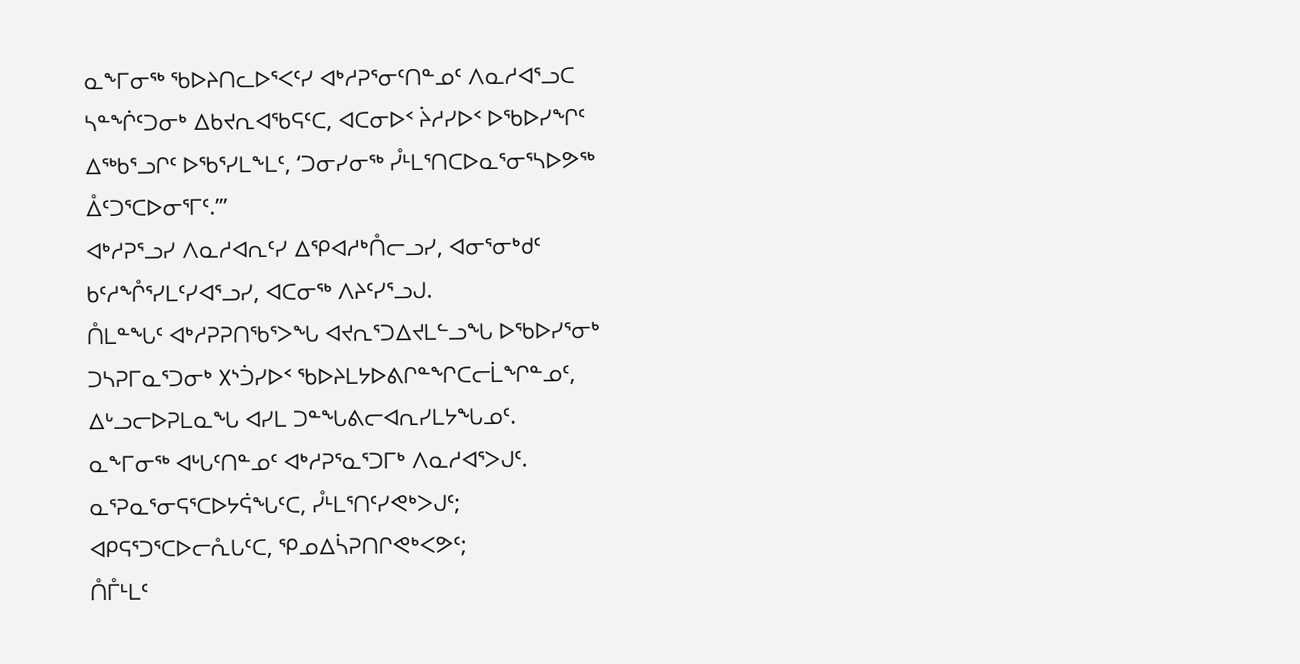ᓇᖕᒥᓂᖅ ᖃᐅᔨᑎᓚᐅᕐᐸᑦᓯ ᐊᒃᓱᕈᕐᓂᑦᑎᓐᓄᑦ ᐱᓇᓱᐊᕐᓗᑕ ᓴᓐᖐᑦᑐᓂᒃ ᐃᑲᔪᕆᐊᖃᕋᑦᑕ, ᐊᑕᓂᐅᑉ ᔩᓱᓯᐅᑉ ᐅᖃᐅᓯᖏᑦ ᐃᖅᑲᕐᓗᒋᑦ ᐅᖃᕐᓯᒪᖕᒪᑦ, ‘ᑐᓂᓯᓂᖅ ᓮᒻᒪᕐᑎᑕᐅᓇᕐᓂᕐᓴᐅᕗᖅ ᐂᑦᑐᕐᑕᐅᓂᕐᒥᑦ.’”
ᐊᒃᓱᕈᕐᓗᓯ ᐱᓇᓱᐊᕆᑦᓯ ᐃᕿᐊᓱᒃᑍᓕᓗᓯ, ᐊᓂᕐᓂᒃᑯᑦ ᑲᑦᓱᖎᕐᓯᒪᑦᓯᐊᕐᓗᓯ, ᐊᑕᓂᖅ ᐱᔨᑦᓯᕐᓗᒍ.
ᑍᒪᓐᖓᑦ ᐊᒃᓱᕈᕈᑎᖃᕐᐳᖓ ᐊᔪᕆᕐᑐᐃᔪᒪᓪᓗᖓ ᐅᖃᐅᓯᕐᓂᒃ ᑐᓴᕈᒥᓇᕐᑐᓂᒃ ᙭ᔅᑑᓯᐅᑉ ᖃᐅᔨᒪᔭᐅᕕᒋᓐᖏᑕᓕᒫᖏᓐᓄᑦ, ᐃᒡᓗᓕᐅᕈᒪᓇᖓ ᐊᓯᒪ ᑐᓐᖓᕕᓕᐊᕆᓯᒪᔭᖓᓄᑦ.
ᓇᖕᒥᓂᖅ ᐊᒡᒐᑦᑎᓐᓄᑦ ᐊᒃᓱᕈᕐᓇᕐᑐᒥᒃ ᐱᓇᓱᐊᕐᐳᒍᑦ. ᓇᕐᕈᓇᕐᓂᕋᕐᑕᐅᔭᕌᖓᑦᑕ, ᓮᒻᒪᕐᑎᑦᓯᕙᒃᐳᒍᑦ; ᐊᑭᕋᕐᑐᕐᑕᐅᓕᕅᒐᑦᑕ, ᕿᓄᐃᓵᕈᑎᒋᕙᒃᐸᕗᑦ;
ᑍᒤᒻᒪᑦ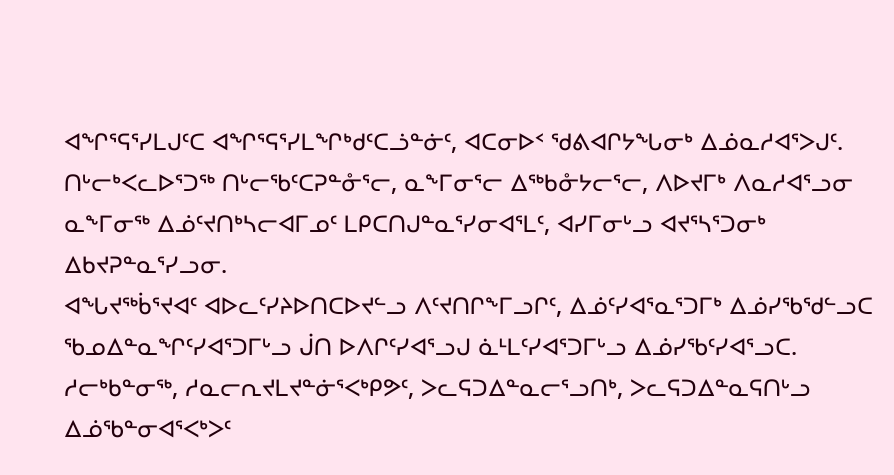ᐊᖏᕐᕋᕐᓯᒪᒍᑦᑕ ᐊᖏᕐᕋᕐᓯᒪᖏᒃᑯᑦᑕᓘᓐᓃᑦ, ᐊᑕᓂᐅᑉ ᖁᕕᐊᒋᔭᖓᓂᒃ ᐃᓅᓇᓱᐊᕐᐳᒍᑦ.
ᑎᒡᓕᒃᐸᓚᐅᕐᑐᖅ ᑎᒡᓕᖃᑦᑕᕈᓐᓁᕐᓕ, ᓇᖕᒥᓂᕐᓕ ᐃᖅᑲᓁᔭᓕᕐᓕ, ᐱᐅᔪᒥᒃ ᐱᓇᓱᐊᕐᓗᓂ ᓇᖕᒥᓂᖅ ᐃᓅᑦᔪᑎᒃᓴᓕᐊᒥᓄᑦ ᒪᑭᑕᑎᒍᓐᓇᕐᓯᓂᐊᕐᒪᑦ, ᐊᓯᒥᓂᒡᓗ ᐊᔪᕐᓴᕐᑐᓂᒃ ᐃᑲᔪᕈᓐᓇᕐᓯᓗᓂ.
ᐊᖓᔪᖅᑳᕐᔪᐊᑦ ᐊᐅᓚᑦᓯᔨᐅᑎᑕᐅᔪᓪᓗ ᐱᑦᔪᑎᒋᖕᒥᓗᒋᑦ, ᐃᓅᑦᓯᐊᕐᓇᕐᑐᒥᒃ ᐃᓅᓯᖃᖁᓪᓗᑕ ᖃᓄᐃᓐᓇᖏᑦᓯᐊᕐᑐᒥᒡᓗ ᒎᑎ ᐅᐱᒋᑦᓯᐊᕐᓗᒍ ᓈᒻᒪᑦᓯᐊᕐᑐᒥᒡᓗ ᐃᓅᓯᖃᑦᓯᐊᕐᓗᑕ.
ᓱᓕᒃᑲᓐᓂᖅ, ᓱᓇᓕᕆᔪᒪᔪᓐᓃᕐᐸᒃᑭᕗᑦ, ᐳᓚᕋᑐᐃᓐᓇᓕᕐᓗᑎᒃ, ᐳᓚᕋᑐᐃᓐᓇᕋᑎᒡᓗ ᐃᓅᖃᓐᓂᐊᕐᐸᒃᐳᑦ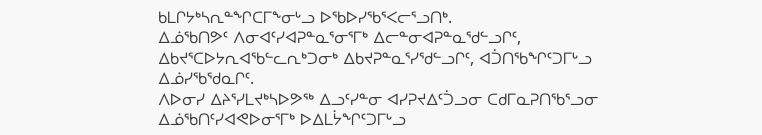ᑲᒪᒋᔭᒃᓴᕆᓐᖏᑕᒥᖕᓂᒡᓗ ᐅᖃᐅᓯᖃᕐᐸᓕᕐᓗᑎᒃ.
ᐃᓅᖃᑎᕗᑦ ᐱᓂᐊᑦᓯᐊᕈᓐᓇᕐᓂᕐᒥᒃ ᐃᓕᓐᓂᐊᕈᓐᓇᖁᓪᓗᒋᑦ, ᐃᑲᔪᕐᑕᐅᔭᕆᐊᖃᓪᓚᕆᒃᑐᓂᒃ ᐃᑲᔪᕈᓐᓇᕐᓯᖁᓪᓗᒋᑦ, ᐊᑑᑎᖃᖏᑦᑐᒥᒡᓗ ᐃᓅᓯᖃᖁᓇᒋᑦ.
ᐱᐅᓂᓯ ᐃᔨᕐᓯᒪᔪᒃᓴᐅᕗᖅ ᐃᓗᑦᓯᓐᓂ ᐊᓯᕈᔪᐃᑦᑑᓗᓂ ᑕᑯᒥᓇᕈᑎᖃᕐᓗᓂ ᐃᓅᖃᑎᑦᓯᐊᕙᐅᓂᕐᒥᒃ ᐅᐃᒪᔮᖏᑦᑐᒥᒡᓗ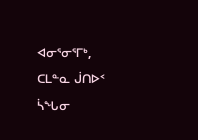ᐊᓂᕐᓂᕐᒥᒃ, ᑕᒪᓐᓇ ᒎᑎᐅᑉ ᓵᖓᓂ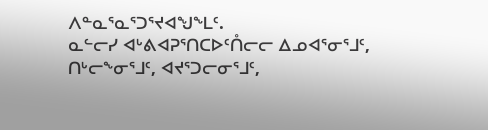ᐱᓐᓇᕐᓇᕐᑐᕐᔪᐊᖑᖕᒪᑦ.
ᓇᓪᓕᓯ ᐊᒡᕕᐊᕈᕐᑎᑕᐅᑦᑍᓕᓕ ᐃᓄᐊᕐᓂᕐᒧᑦ, ᑎᒡᓕᖕᓂᕐᒧᑦ, ᐊᔪᕐᑐᓕᓂᕐᒧᑦ,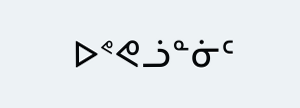ᐅᕝᕙᓘᓐᓃᑦ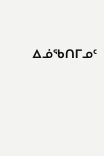ᐃᓅᖃᑎᒥᓄᑦ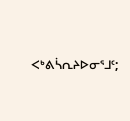ᐸᒃᕕᓵᕆᔨᐅᓂᕐᒧᑦ;